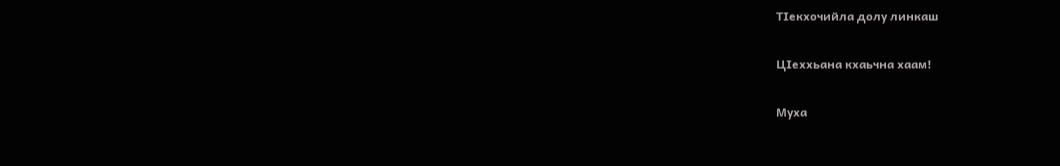ТIекхочийла долу линкаш

ЦIеххьана кхаьчна хаам!

Муха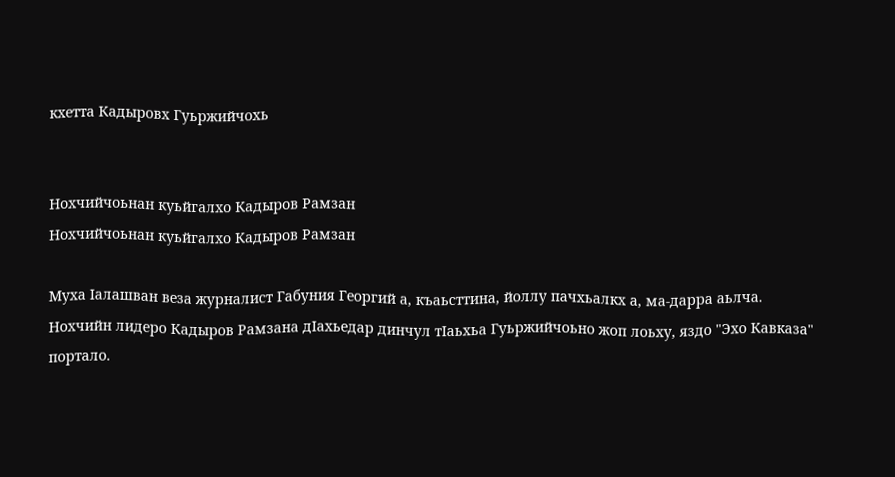кхетта Кадыровх Гуьржийчохь


Нохчийчоьнан куьйгалхо Кадыров Рамзан
Нохчийчоьнан куьйгалхо Кадыров Рамзан

Муха Iалашван веза журналист Габуния Георгий а, къаьсттина, йоллу пачхьалкх а, ма-дарра аьлча. Нохчийн лидеро Кадыров Рамзана дIахьедар динчул тIаьхьа Гуьржийчоьно жоп лоьху, яздо "Эхо Кавказа" портало.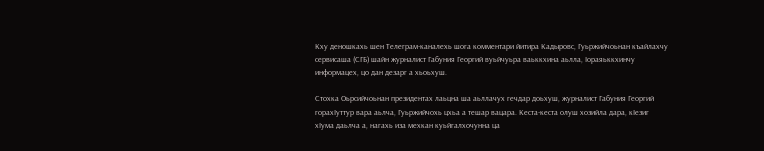Кху деношкахь шен Телеграм-каналехь шога комментари йитира Кадыровс, Гуьржийчоьнан къайлахчу сервисаша (СГБ) шайн журналист Габуния Георгий вуьйчуьра ваьккхина аьлла, Iораяьккхинчу информацех, цо дан дезарг а хьоьхуш.

Стохка Оьрсийчоьнан президентах лаьцна ша аьллачух гечдар доьхуш, журналист Габуния Георгий горахIуттур вара аьлча, Гуьржийчохь цхьа а тешар вацара. Кеста-кеста олуш хозийла дара, кIезиг хIума даьлча а, нагахь иза мехкан куьйгалхочунна ца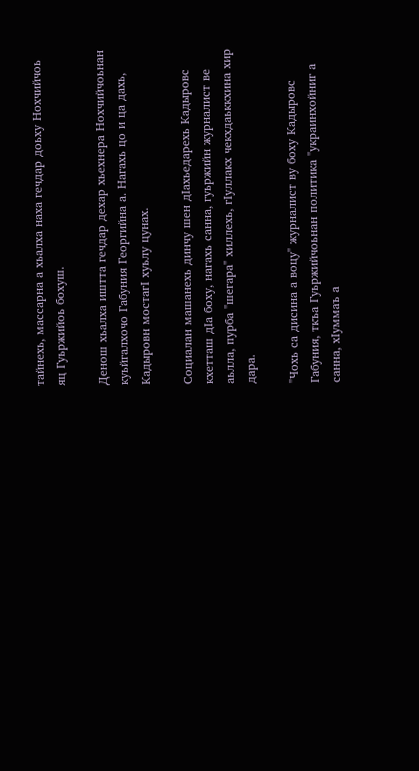тайнехь, массарна а хьалха наха гечдар доьху Нохчийчоь яц Гуьржийоь бохуш.

Денош хьалха иштта гечдар дехар хьехнера Нохчийчоьнан куьйгалхочо Габуния Георгийна а. Нагахь цо и ца дахь, Кадыровн мостагI хуьлу цунах.

Социалан машанехь динчу шен дIахьедарехь Кадыровс кхетташ дIа боху, нагахь санна, гуьржийн журналист ве аьлла, пурба "шегара" хиллехь, гIуллакх чекхдаьккхина хир дара.

"Чохь са дисина а воцу" журналист ву боху Кадыровс Габуния, ткъа Гуьржийчоьнан политика "украинхойниг а санна, хIуммаъ а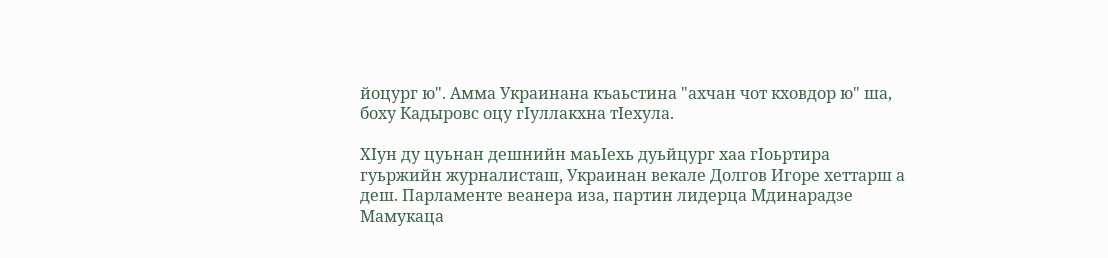йоцург ю". Амма Украинана къаьстина "ахчан чот кховдор ю" ша, боху Кадыровс оцу гIуллакхна тIехула.

ХIун ду цуьнан дешнийн маьIехь дуьйцург хаа гIоьртира гуьржийн журналисташ, Украинан векале Долгов Игоре хеттарш а деш. Парламенте веанера иза, партин лидерца Мдинарадзе Мамукаца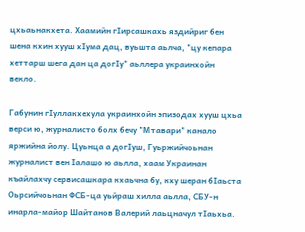цхьаьнакхета. Хаамийн гIирсашкахь яздийриг бен шена кхин хууш хIума дац, вуьшта аьлча, "цу кепара хеттарш шега дан ца догIу" аьллера украинхойн векло.

Габунин гIуллакхехула украинхойн эпизодах хууш цхьа верси ю, журналисто болх бечу "Мтавари" канало яржийна йолу. Цуьнца а догIуш, Гуьржийчоьнан журналист вен Iалашо ю аьлла, хаам Украинан къайлахчу сервисашкара кхаьчна бу, кху шеран бIаьста Оьрсийчоьнан ФСБ-ца уьйраш хилла аьлла, СБУ-н инарла-майор Шайтанов Валерий лаьцначул тIаьхьа.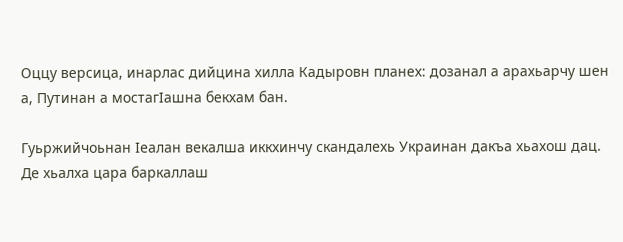Оццу версица, инарлас дийцина хилла Кадыровн планех: дозанал а арахьарчу шен а, Путинан а мостагIашна бекхам бан.

Гуьржийчоьнан Iеалан векалша иккхинчу скандалехь Украинан дакъа хьахош дац. Де хьалха цара баркаллаш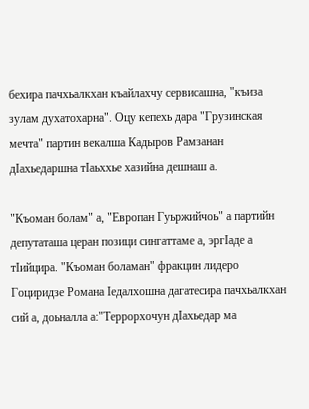бехира пачхьалкхан къайлахчу сервисашна, "къиза зулам духатохарна". Оцу кепехь дара "Грузинская мечта" партин векалша Кадыров Рамзанан дIахьедаршна тIаьххье хазийна дешнаш а.

"Къоман болам" а, "Европан Гуьржийчоь" а партийн депутаташа церан позици сингаттаме а, эргIаде а тIийцира. "Къоман боламан" фракцин лидеро Гоциридзе Романа Iедалхошна дагатесира пачхьалкхан сий а, доьналла а:"Террорхочун дIахьедар ма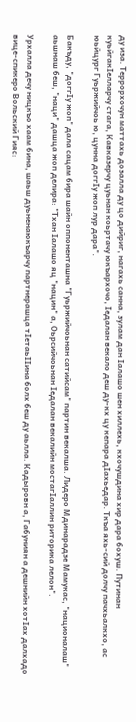ду иза. Террорхочун маттахь дозалла ду цо дийриг, нагахь санна, зулам дан Iалашо шен хиллехь, кхочушдина хир дара бохуш. Путинан куьйгакIелларчу стага, Кавказерчу цуьнан коьртачу юкъархочо, Iедалан векало деш ду-кх цу кепара дIахьедар. Ткъа яхь-сий долчу пачхьалкхо, ас юьйцург Гуьржийчоь ю, цунна доггIу жоп лур дара".

Бакъду, "доггIу жоп" дала сацам бира шайн оппоненташна "Гуьржийчоьнан сатийсам" партин векалша. Лидеро Мдинарадзе Мамукас, "националаш" аьшнаш беш, "наци" дашца жоп делира: "Тхан Iалашо яц "нацин" а, Оьрсийчоьнан Iедалан векалийн мостагӀаллин риторика лелон".

Урхалла дечу ницкъо хаам бина, шаьш дуьненаюкъарчу партнерашца тIетаьIIина болх беш ду аьлла. Кадыровн а, Габуниян а дешнийн хотIах далхадо вице-спикеро Вольский Гияс: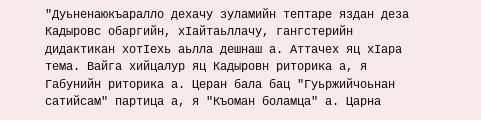"Дуьненаюкъаралло дехачу зуламийн тептаре яздан деза Кадыровс обаргийн, хIайтаьллачу, гангстерийн дидактикан хотIехь аьлла дешнаш а. Аттачех яц хIара тема. Вайга хийцалур яц Кадыровн риторика а, я Габунийн риторика а. Церан бала бац "Гуьржийчоьнан сатийсам" партица а, я "Къоман боламца" а. Царна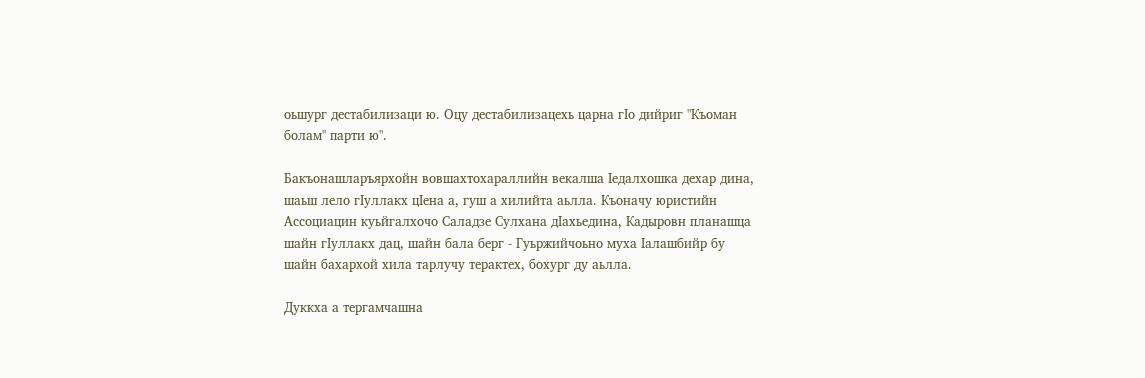оьшург дестабилизаци ю. Оцу дестабилизацехь царна гIо дийриг "Къоман болам" парти ю".

Бакъонашларъярхойн вовшахтохараллийн векалша Iедалхошка дехар дина, шаьш лело гIуллакх цIена а, гуш а хилийта аьлла. Къоначу юристийн Ассоциацин куьйгалхочо Саладзе Сулхана дIахьедина, Кадыровн планашца шайн гIуллакх дац, шайн бала берг - Гуьржийчоьно муха Iалашбийр бу шайн бахархой хила тарлучу терактех, бохург ду аьлла.

Дуккха а тергамчашна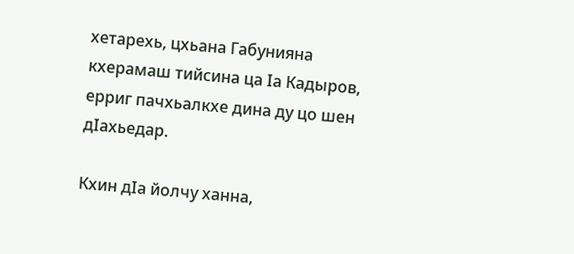хетарехь, цхьана Габунияна кхерамаш тийсина ца Iа Кадыров, ерриг пачхьалкхе дина ду цо шен дIахьедар.

Кхин дIа йолчу ханна,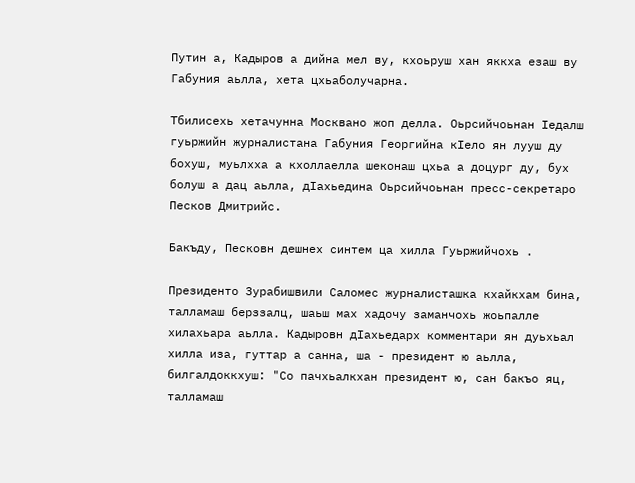Путин а, Кадыров а дийна мел ву, кхоьруш хан яккха езаш ву Габуния аьлла, хета цхьаболучарна.

Тбилисехь хетачунна Москвано жоп делла. Оьрсийчоьнан Iедалш гуьржийн журналистана Габуния Георгийна кIело ян лууш ду бохуш, муьлхха а кхоллаелла шеконаш цхьа а доцург ду, бух болуш а дац аьлла, дIахьедина Оьрсийчоьнан пресс-секретаро Песков Дмитрийс.

Бакъду, Песковн дешнех синтем ца хилла Гуьржийчохь .

Президенто Зурабишвили Саломес журналисташка кхайкхам бина, талламаш берззалц, шаьш мах хадочу заманчохь жоьпалле хилахьара аьлла. Кадыровн дIахьедарх комментари ян дуьхьал хилла иза, гуттар а санна, ша - президент ю аьлла, билгалдоккхуш: "Со пачхьалкхан президент ю, сан бакъо яц, талламаш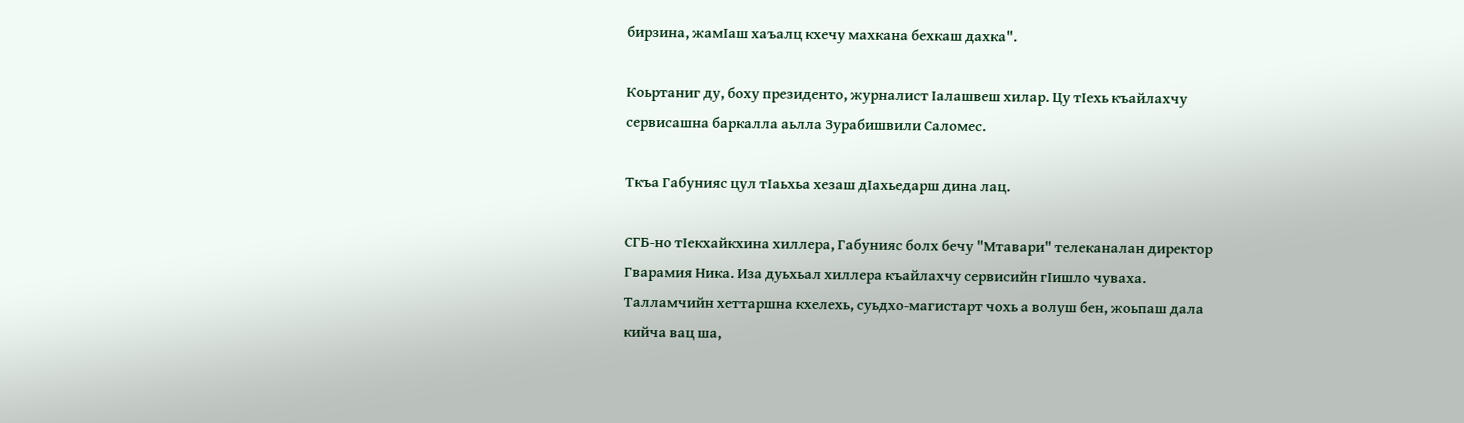бирзина, жамIаш хаъалц кхечу махкана бехкаш дахка".

Коьртаниг ду, боху президенто, журналист Iалашвеш хилар. Цу тIехь къайлахчу сервисашна баркалла аьлла Зурабишвили Саломес.

Ткъа Габунияс цул тIаьхьа хезаш дIахьедарш дина лац.

СГБ-но тIекхайкхина хиллера, Габунияс болх бечу "Мтавари" телеканалан директор Гварамия Ника. Иза дуьхьал хиллера къайлахчу сервисийн гIишло чуваха. Талламчийн хеттаршна кхелехь, суьдхо-магистарт чохь а волуш бен, жоьпаш дала кийча вац ша,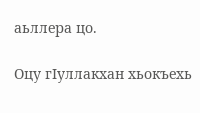аьллера цо.

Оцу гIуллакхан хьокъехь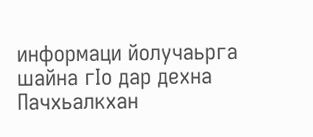информаци йолучаьрга шайна гIо дар дехна Пачхьалкхан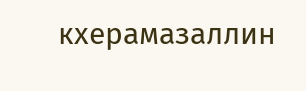кхерамазаллин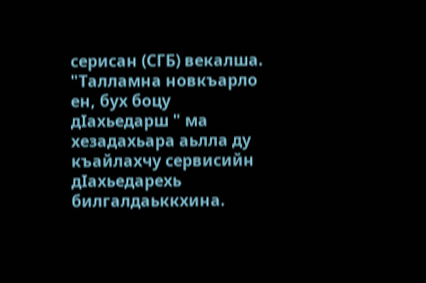серисан (СГБ) векалша. "Талламна новкъарло ен, бух боцу дIахьедарш " ма хезадахьара аьлла ду къайлахчу сервисийн дIахьедарехь билгалдаьккхина.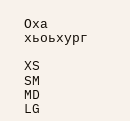Оха хьоьхург

XS
SM
MD
LG